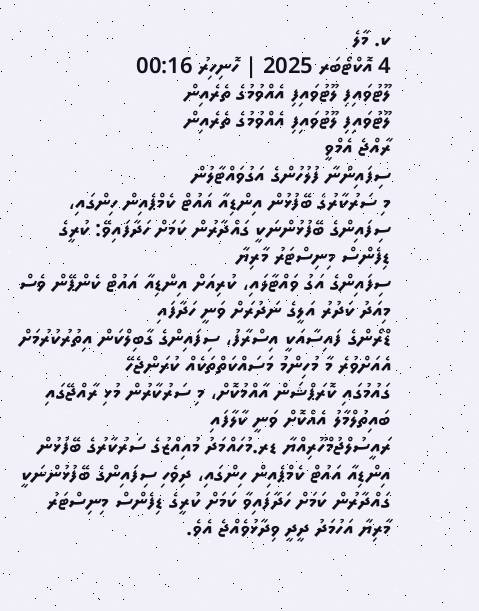ކ. މާލެ
4 އޮކްޓޯބަރ 2025 | ހޮނިހިރު 00:16
ލޫޓުވައިފި ލޫޓުވައިފި އެއްވުމުގެ ތެރެއިން
ލޫޓުވައިފި ލޫޓުވައިފި އެއްވުމުގެ ތެރެއިން
ރާއްޖެ އެމްވީ
ސިފައިންނާ ފުލުހުންގެ އަގުވައްޓާލުން
މި ސަރުކާރުގެ ބޭފުޅުން އިންޑިއާ އައުޓް ކެމްޕެއިން ހިންގައި، ސިފައިންގެ ބޭފުޅުންނަކީ ގައްދާރުން ކަމަށް ހަދާފައިވޭ: ކުރީގެ ޑިފެންސް މިނިސްޓަރު މާރިޔާ
ސިފައިންގެ އަގު ވައްޓާލައި، ކުރިއަށް އިންޑިއާ އައުޓް ކެންޕޭން ވެސް މިއަދު ކަދުރު އަލީގެ ނަދުރަށް ވަނީ ހަދާފައި
ޑްރޯންގެ ފައިސާއަކީ އިސްރާފު، ސިފައިންގެ ގާބިލްކަން އިތުރުކުރުމަށް އެއަށްވުރެ މާ މުހިންމު މަސައްކަތްތަކެއް ކުރަންޖެހޭ
ގައުމުގައި ކޮރަޕްޝަން އާއްމުކޮށް، މި ސަރުކާރުން މުޅި ރާއްޖޭގައި ބައިތުލްމާލު އެއްކޮށް ވަނީ ކާލާފައި
ރައީސުލްޖުމްހޫރިއްޔާ ޑރ.މުހައްމަދު މުއިއްޒުގެ ސަރުކާރުގެ ބޭފުޅުން އިންޑިއާ އައުޓް ކެމްޕެއިން ހިންގައި، ދިވެހި ސިފައިންގެ ބޭފުޅުންނަކީ ގައްދާރުން ކަމަށް ހަދާފައިވާ ކަމަށް ކުރީގެ ޑިފެންސް މިނިސްޓަރު މާރިޔާ އަހުމަދު ދީދީ ވިދާޅުވެއްޖެ އެވެ.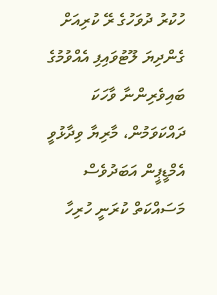ހުކުރު ދުވަހުގެ ރޭ ކުރިއަށް ގެންދިޔަ ލޫޓުވައިފި އެއްވުމުގެ ބައިވެރިންނާ ވާހަކަ ދައްކަވަމުން، މާރިޔާ ވިދާޅުވީ އެމްޑީޕީން އަބަދުވެސް މަސައްކަތް ކުރަނީ ހުރިހާ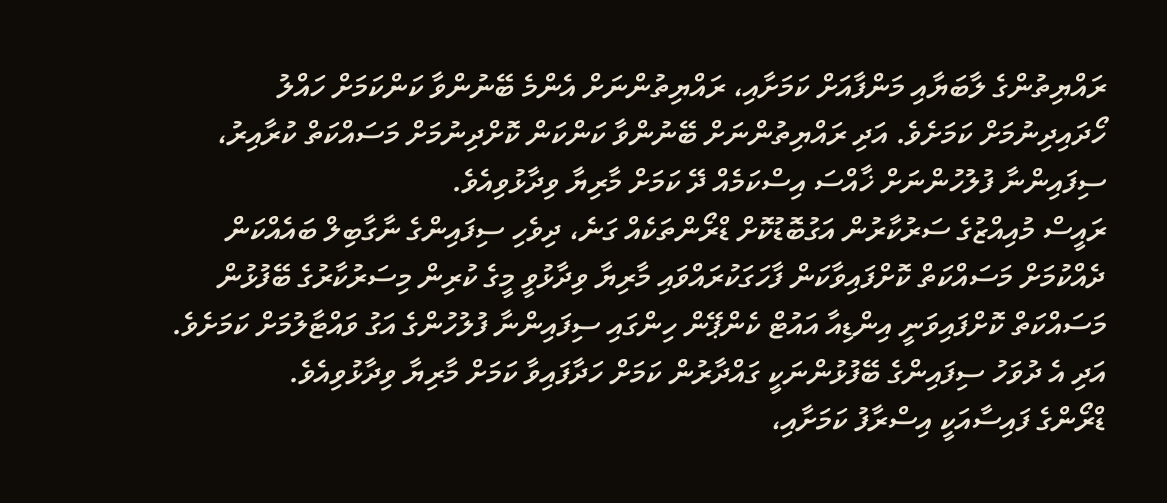ރައްޔިތުންގެ ލާބަޔާއި މަންފާއަށް ކަމަށާއި، ރައްޔިތުންނަށް އެންމެ ބޭނުންވާ ކަންކަމަށް ހައްލު ހޯދައިދިނުމަށް ކަމަށެވެ. އަދި ރައްޔިތުންނަށް ބޭނުންވާ ކަންކަން ކޮށްދިނުމަށް މަސައްކަތް ކުރާއިރު، ސިފައިންނާ ފުލުހުންނަށް ޚާއްސަ އިސްކަމެއް ދޭ ކަމަށް މާރިޔާ ވިދާޅުވިއެވެ.
ރައީސް މުއިއްޒުގެ ސަރުކާރުން އަގުބޮޑުކޮށް ޑްރޯންތަކެއް ގަނެ، ދިވެހި ސިފައިންގެ ނާގާބިލް ބައެއްކަން ދެއްކުމަށް މަސައްކަތް ކޮށްފައިވާކަން ފާހަގަކުރައްވައި މާރިޔާ ވިދާޅުވީ މީގެ ކުރިން މިސަރުކާރުގެ ބޭފުޅުން މަސައްކަތް ކޮށްފައިވަނީ އިންޑިއާ އައުޓް ކެންޕޭން ހިންގައި ސިފައިންނާ ފުލުހުންގެ އަގު ވައްޓާލުމަށް ކަމަށެވެ. އަދި އެ ދުވަހު ސިފައިންގެ ބޭފުޅުންނަކީ ގައްދާރުން ކަމަށް ހަދާފައިވާ ކަމަށް މާރިޔާ ވިދާޅުވިއެވެ.
ޑްރޯންގެ ފައިސާއަކީ އިސްރާފު ކަމަށާއި،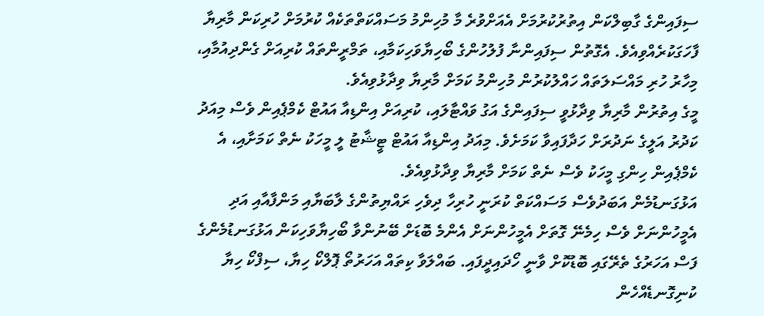ސިފައިންގެ ގާބިލްކަން އިތުރުކުރުމަށް އެއަށްވުރެ މާ މުހިންމު މަސައްކަތްތަކެއް ކުރުމަށް ހުރިކަން މާރިޔާ ފާހަގަކުރެއްވިއެވެ. އެގޮތުން ސިފައިންނާ ފުލުހުންގެ ބޯހިޔާވަހިކަމާއި، ތަމްރީންތައް ކުރިއަށް ގެންދިއުމާއި، މިހާރު ހުރި މައްސަލަތައް ހައްލުކުރުން މުހިންމު ކަމަށް މާރިޔާ ވިދާޅުވިއެވެ.
މީގެ އިތުރުން މާރިޔާ ވިދާޅުވީ ސިފައިންގެ އަގު ވައްޓާލައި، ކުރިއަށް އިންޑިއާ އައުޓް ކެމްޕެއިން ވެސް މިއަދު ކަދުރު އަލީގެ ނަދުރަށް ހަދާފައިވާ ކަމަށެވެ. މިއަދު އިންޑިއާ އައުޓް ޓީޝާޓު ލީ މީހަކު ނެތް ކަމަށާއި، އެ ކެމްޕެއިން ހިންގި މީހަކު ވެސް ނެތް ކަމަށް މާރިޔާ ވިދާޅުވިއެވެ.
އަޅުގަނޑުމެން އަބަދުވެސް މަސައްކަތް ކުރަނީ ހުރިހާ ދިވެހި ރައްޔިތުންގެ ލާބަޔާއި މަންފާއާއި އަދި އެމީހުންނަށް ވެސް ހިމެނޭ ގޮތަށް އެމީހުންނަށް އެންމެ ބޮޑަށް ބޭނުންވާ ބޯހިޔާވަހިކަން އަޅުގަނޑުމެންގެ ފަސް އަހަރުގެ ތެރޭގައި ބޮޑުކޮށް ވާނީ ހޯދައިދީފައި. ބައްލަވާ ކިތައް އަހަރުތޯ ޕޮލްކޯ ހިޔާ، ސިފްކޯ ހިޔާ ކުނިގޮނޑެއްހެން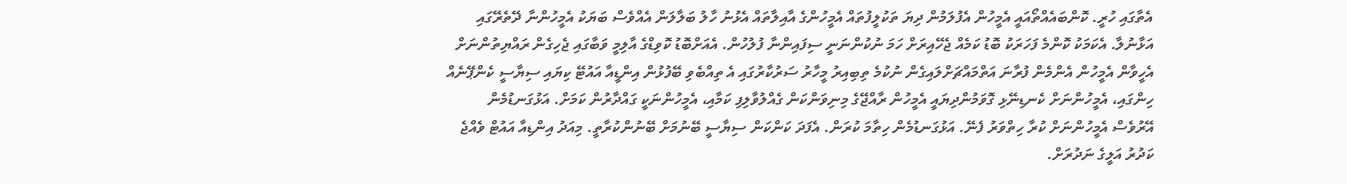އެތާގައި ހުރީ. ކޮންބައެއްތޯއައީ އެމީހުން އެފުލަމުން ދިޔަ ތަކުލީފުތައް އެމީހުންގެ އާއިލާތައް އެޅުނު ހާލު ބަލާލަން އެއްވެސް ބަޔަކު އެމީހުންނާ ދޭތެރޭގައި އަޅާނުލާ. އެކަމަކު ކޮންމެ ފަހަރަކު ބޮޑު ކަމެއް ޖެހޭއިރަށް ހަމަ ނުކުންނަނީ ސިފައިންނާ ފުލުހުން. އެއަށްބޮޑު ކޮވިޑްގެ އާލިމީ ވަބާގައި ޖެހިގެން ރައްޔިތުންނަށް އެހީވާން އެމީހުން އެންމެން ފުރާނަ އަތްމައްޗަށްލައިގެން ނުކުމެ ތިބިއިރު މީހާރު ސަރުކާރުގައި އެ ތިއްބެވި ބޭފުޅުން އިންޑީއާ އައުޓޭ ކިޔައި ސިޔާސީ ކެންޕޭނެއް ހިންގައި، އެމީހުންނަށް ކެނޑިނޭޅި ގޮވަމުންދިޔައީ އެމީހުން ރާއްޖޭގެ މިނިވަންކަން ގެއްލުވާލިފި ކަމާއި، އެމީހުންނަކީ ގައްދާރުން ކަމަށް. އަޅުގަނޑުމެން އޭރުވެސް އެމީހުންނަށް ކުރާ ހިތްވަރު ފެނޭ. އަޅުގަނޑުމެން ހިތާމަ ކުރަން. އެފަދަ ކަންކަން ސިޔާސީ ބޭނުމަށް ބޭނުންކުރާތީ. މިއަދު އިންޑިއާ އައުޓް ވެއްޖެ ކަދުރު އަލީގެ ނަދުރަށް.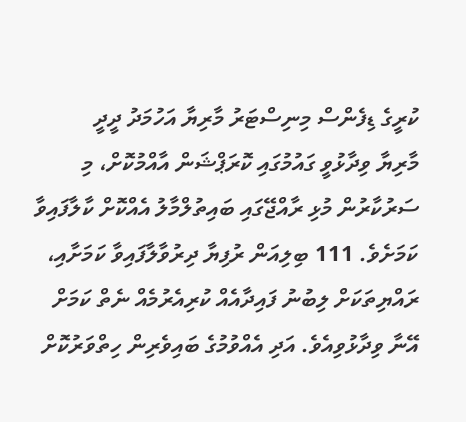ކުރީގެ ޑިފެންސް މިނިސްޓަރު މާރިޔާ އަހުމަދު ދީދީ
މާރިޔާ ވިދާޅުވީ ގައުމުގައި ކޮރަޕްޝަން އާއްމުކޮށް، މި ސަރުކާރުން މުޅި ރާއްޖޭގައި ބައިތުލްމާލު އެއްކޮށް ކާލާފައިވާ ކަމަށެވެ. 111 ބިލިއަން ރުފިޔާ ދިރުވާލާފައިވާ ކަމަށާއި، ރައްޔިތަކަށް ލިބުނު ފައިދާއެއް ކުރިއެރުމެއް ނެތް ކަމަށް އޭނާ ވިދާޅުވިއެވެ. އަދި އެއްވުމުގެ ބައިވެރިން ހިތްވަރުކޮށް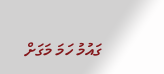ގައުމު ހަމަ މަގަށް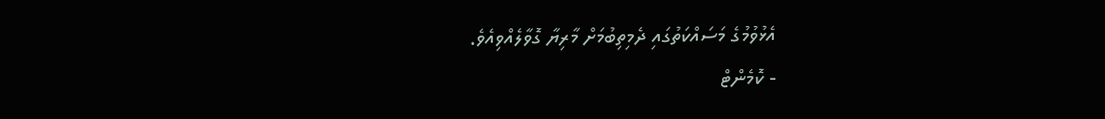އެޅުވުމުގެ މަސައްކަތުގައި ދެމިތިބުމަށް މާރިޔާ ގޮވާލެއްވިއެވެ.
- ކޮމެންޓް